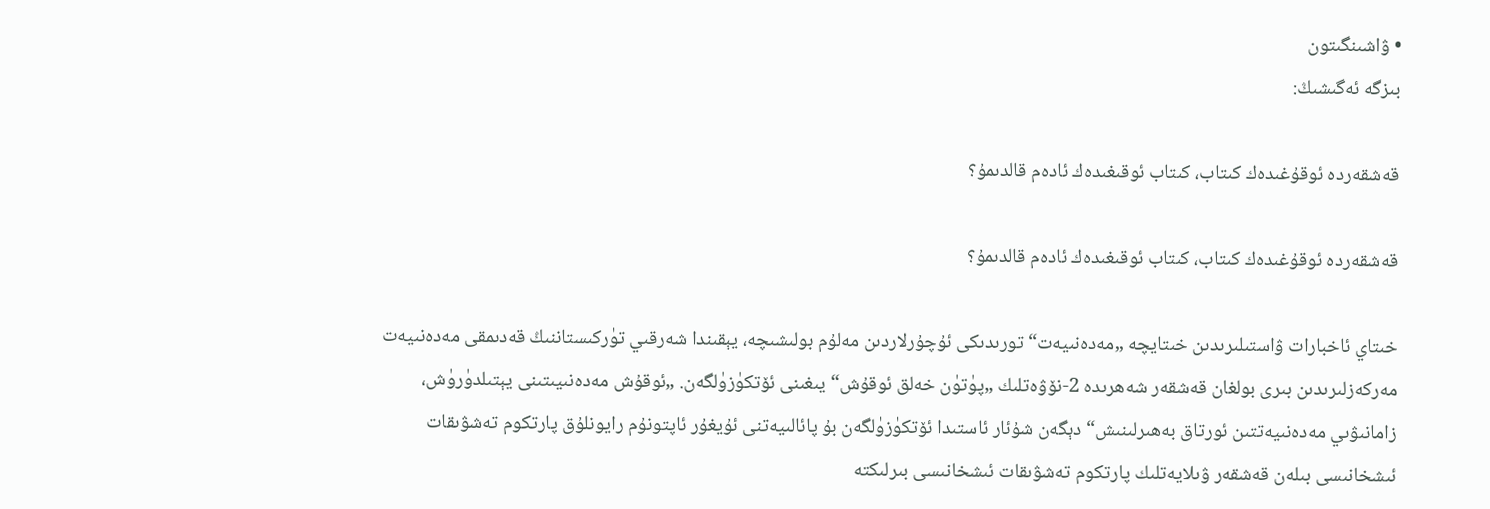• ۋاشىنگىتون
بىزگە ئەگىشىڭ:

قەشقەردە ئوقۇغىدەك كىتاب، كىتاب ئوقىغىدەك ئادەم قالدىمۇ؟

قەشقەردە ئوقۇغىدەك كىتاب، كىتاب ئوقىغىدەك ئادەم قالدىمۇ؟

خىتاي ئاخبارات ۋاستىلىرىدىن خىتايچە „مەدەنىيەت“ تورىدىكى ئۇچۇرلاردىن مەلۇم بولىشىچە، يېقىندا شەرقىي تۈركىستاننىڭ قەدىمقى مەدەنىيەت مەركەزلىرىدىن بىرى بولغان قەشقەر شەھرىدە 2-نۆۋەتلىك „پۈتۈن خەلق ئوقۇش“ يىغىنى ئۆتكۈزۈلگەن. „ئوقۇش مەدەنىيىتىنى يېتىلدۈرۈش، زامانىۋىي مەدەنىيەتتىن ئورتاق بەھىرلىنىش“ دېگەن شۇئار ئاستىدا ئۆتكۈزۈلگەن بۇ پائالىيەتنى ئۇيغۇر ئاپتونۇم رايونلۇق پارتكوم تەشۋىقات ئىشخانىسى بىلەن قەشقەر ۋىلايەتلىك پارتكوم تەشۋىقات ئىشخانىسى بىرلىكتە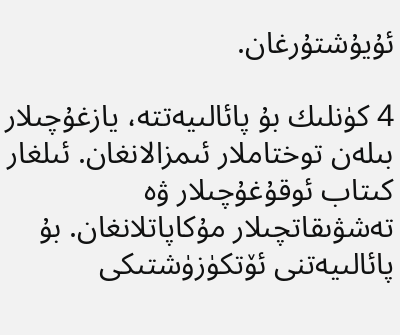ئۇيۇشتۇرغان.

4 كۈنلىك بۇ پائالىيەتتە، يازغۇچىلار بىلەن توختاملار ئىمزالانغان. ئىلغار كىتاب ئوقۇغۇچىلار ۋە تەشۋىقاتچىلار مۇكاپاتلانغان. بۇ پائالىيەتنى ئۆتكۈزۈشتىكى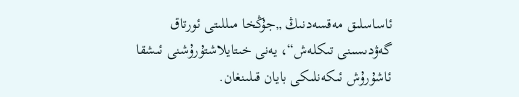ئاساسلىق مەقسەدنىڭ „جۇڭخا مىللىتى ئورتاق گەۋدىسىنى تىكلەش“، يەنى خىتايلاشتۇرۇشنى ئىشقا ئاشۇرۇش ئىكەنلىكى بايان قىلىنغان.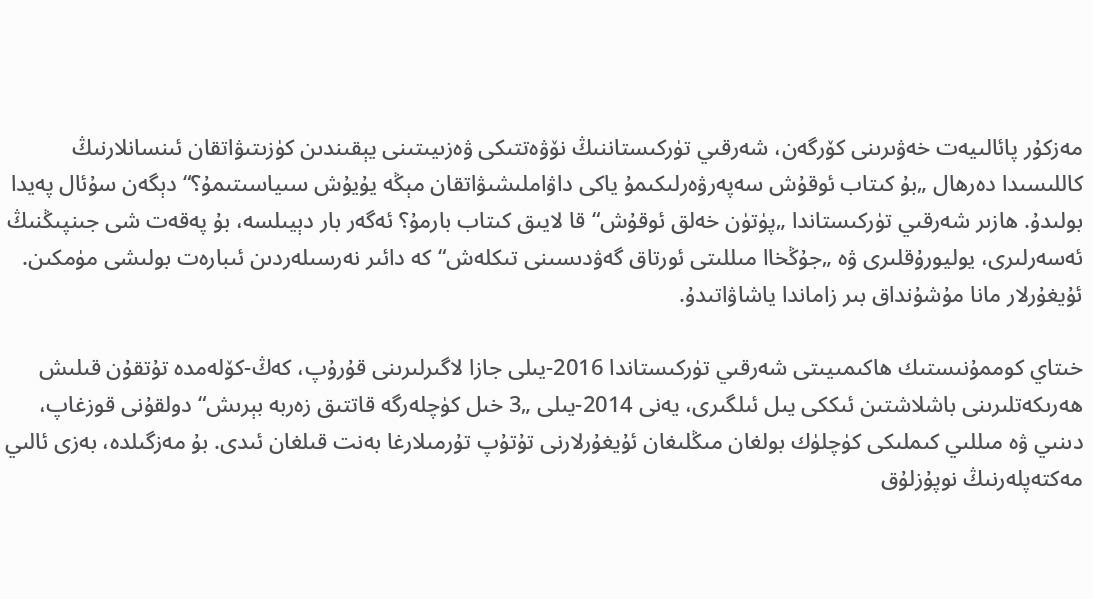مەزكۇر پائالىيەت خەۋىرىنى كۆرگەن، شەرقىي تۈركىستاننىڭ نۆۋەتتىكى ۋەزىيىتىنى يېقىندىن كۈزىتىۋاتقان ئىنسانلارنىڭ كاللىسىدا دەرھال „بۇ كىتاب ئوقۇش سەپەرۋەرلىكىمۇ ياكى داۋاملىشىۋاتقان مېڭە يۇيۇش سىياسىتىمۇ؟“ دېگەن سۇئال پەيدا بولىدۇ. ھازىر شەرقىي تۈركىستاندا „پۈتۈن خەلق ئوقۇش“قا لايىق كىتاب بارمۇ؟ ئەگەر بار دېيىلسە، بۇ پەقەت شى جىنپىڭنىڭ ئەسەرلىرى، يوليورۇقلىرى ۋە „جۇڭخاا مىللىتى ئورتاق گەۋدىسىنى تىكلەش“كە دائىر نەرسىلەردىن ئىبارەت بولىشى مۈمكىن. ئۇيغۇرلار مانا مۇشۇنداق بىر زاماندا ياشاۋاتىدۇ.

خىتاي كوممۇنىستىك ھاكىمىيىتى شەرقىي تۈركىستاندا 2016-يىلى جازا لاگىرلىرىنى قۇرۇپ، كەڭ-كۆلەمدە تۇتقۇن قىلىش ھەرىكەتلىرىنى باشلاشتىن ئىككى يىل ئىلگىرى، يەنى 2014-يىلى „3 خىل كۈچلەرگە قاتتىق زەربە بېرىش“ دولقۇنى قوزغاپ، دىنىي ۋە مىللىي كىملىكى كۈچلۈك بولغان مىڭلىغان ئۇيغۇرلارنى تۇتۇپ تۇرمىلارغا بەنت قىلغان ئىدى. بۇ مەزگىلدە، بەزى ئالىي مەكتەپلەرنىڭ نوپۇزلۇق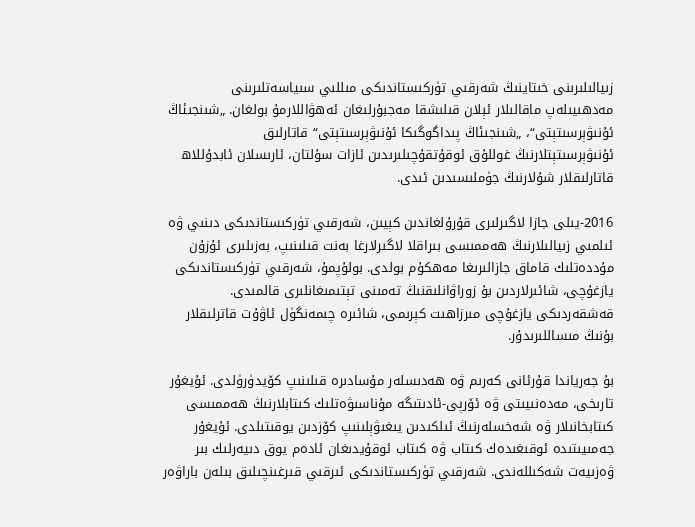زىيالىلىرىنى خىتاينىڭ شەرقىي تۈركىستاندىكى مىللىي سىياسەتلىرىنى مەدھىيىلەپ ماقالىلار ئېلان قىلىشقا مەجبۇرلىغان ئەھۋاللارمۇ بولغان. „شىنجىئاڭ ئۇنىۋېرسىتېتى“، „شىنجىئاڭ پىداگوگىكا ئۇنىۋېرسىتېتى“ قاتارلىق ئۇنىۋېرسىتېتلارنىڭ غوللۇق ئوقۇتقۇچىلىرىدىن ئازات سۇلتان، ئارىسلان ئابدۇللاھ قاتارلىقلار شۇلارنىڭ جۈملىسىدىن ئىدى.

2016-يىلى جازا لاگىرلىرى قۇرۇلغاندىن كېيىن، شەرقىي تۈركىستاندىكى دىنىي ۋە ئىلمىي زىيالىلارنىڭ ھەممىسى بىراقلا لاگىرلارغا بەنت قىلىنىپ، بەزىلىرى ئۇزۇن مۇددەتلىك قاماق جازالىرىغا مەھكۇم بولدى. بولۇپمۇ، شەرقىي تۈركىستاندىكى يازغۇچى، شائىرلاردىن بۇ زوراۋانلىقنىڭ تەمىنى تېتىمىغانلىرى قالمىدى. قەشقەردىكى يازغۇچى مىرزاھىت كېرىمى، شائىرە چىمەنگۈل ئاۋۇت قاترلىقلار بۇنىڭ مىساللىرىدۇر.

بۇ جەرياندا قۇرئانى كەرىم ۋە ھەدىسلەر مۇسادىرە قىلىنىپ كۆيدۈرۈلدى. ئۇيغۇر تارىخى، مەدەنىيىتى ۋە ئۆرپى-ئادىتىگە مۇناسىۋەتلىك كىتابلارنىڭ ھەممىسى كىتابخانىلار ۋە شەخسلەرنىڭ ئىلكىدىن يىغىۋېلىنىپ كۆزدىن يوقىتىلدى. ئۇيغۇر جەمىيىتىدە ئوقىغىدەك كىتاب ۋە كىتاب ئوقۇيدىغان ئادەم يوق دىيەرلىك بىر ۋەزىيەت شەكىللەندى. شەرقىي تۈركىستاندىكى ئىرقىي قىرغىنچىلىق بىلەن باراۋەر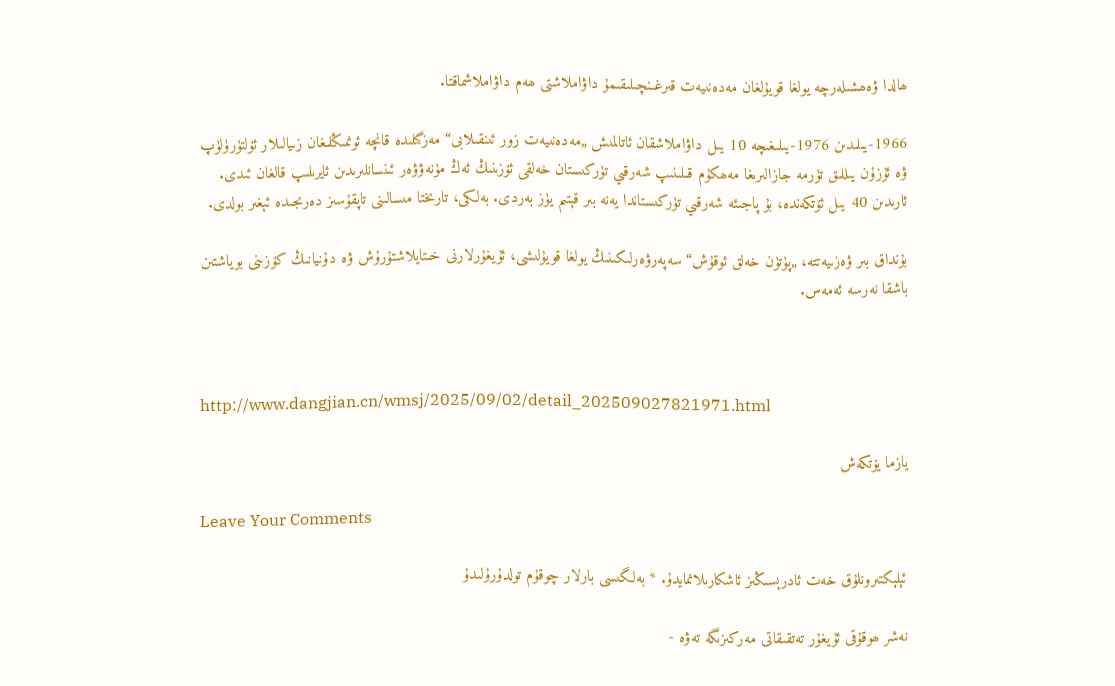ھالدا ۋەھشىلەرچە يولغا قويۇلغان مەدەنىيەت قىرغىنچىلىقىمۇ داۋاملاشتى ھەم داۋاملاشماقتا.

1966-يىلىدىن 1976-يىلىغىچە 10 يىل داۋاملاشقان ئاتالمىش „مەدەنىيەت زور ئىنقىلابى“ مەزگىلىدە قانچە ئونمىڭلىغان زىيالىلار ئۆلتۈرۈلۈپ ۋە ئۇزۇن يىللىق تۈرمە جازالىرىغا مەھكۇم قىلىنىپ شەرقىي تۈركىستان خەلقى ئۆزىنىڭ ئەڭ مۈنەۋۋەر ئىنسانلىرىدىن ئايرىلىپ قالغان ئىدى. ئارىدىن 40 يىل ئۆتكەندە، بۇ پاجىئە شەرقىي تۈركىستاندا يەنە بىر قېتىم يۈز بەردى. بەلكى، تارىختا مىسالىنى تاپقۇسىز دەرىجىدە ئېغىر بولدى.

بۇنداق بىر ۋەزىيەتتە، „پۈتۈن خەلق ئوقۇش“ سەپەرۋەرلىكىنىڭ يولغا قويۇلىشى، ئۇيغۇرلارنى خىتايلاشتۇرۇش ۋە دۇنيانىڭ كۆزىنى بوياشتىن باشقا نەرسە ئەمەس.



http://www.dangjian.cn/wmsj/2025/09/02/detail_202509027821971.html

يازما يۆتكەش

Leave Your Comments

ئېلېكتىرونلۇق خەت ئادرېسىڭىز ئاشكارىلانمايدۇ. * بەلگىسى بارلار چوقۇم تولدۇرۇلىدۇ

نەشر ھوقۇقى ئۇيغۇر تەتقىقاتى مەركىزىگە تەۋە -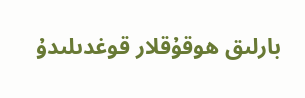بارلىق ھوقۇقلار قوغدىلىدۇ